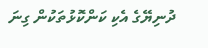ދުނިޔޭގެ އެކި ކަންކޮޅުތަކުން ގިނަ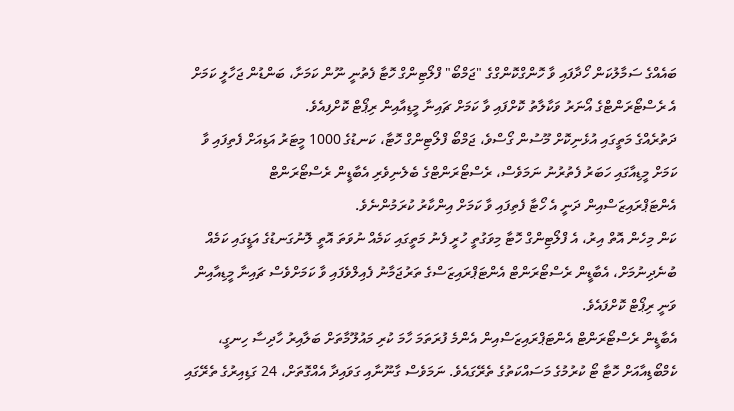ބައެއްގެ ސަމާލުކަން ހޯދާފައި ވާ ހޮންގްކޮންގްގެ "ޖަމްބޯ" ފްލޯޓިންގް ހޮޓާ ފެތުނީ ނޫން ކަމަށާ، ބަންޑުން ޖަހާލީ ކަމަށް އެ ރެސްޓޯރަންޓްގެ އޯނަރު ވަކާލާތު ކޮށްފައި ވާ ކަމަށް ޗައިނާ މީޑިއާއިން ރިޕޯޓް ކޮށްފިއެވެ.
ދަތުރެއްގެ މަތީގައި އުޅެނިކޮށް މޫސުން ގޯސްވެ، ޖަމްބޯ ފްލޯޓިންގް ހޮޓާ، ކަނޑުގެ 1000 މީޓަރު އަޑިއަށް ފެތިފައި ވާ ކަމަށް މީޑިއާގައި ހަބަރު ފެތުރުނު ނަމަވެސް، ރެސްޓޯރަންޓްގެ ބެލެނިވެރި އެބާޑީން ރެސްޓޯރަންޓް އެންޓަޕްރައިޒަސްއިން ދަނީ އެ ހޯޓާ ފެތިފައި ވާ ކަމަށް އިންކާރު ކުރަމުންނެވެ.
ކަން މިހެން އޮތް އިރު، އެ ފްލޯޓިންގް ހޮޓާ މިވަގުތީ ހުރީ ފެނު މަތީގައި ކަމެއް ނުވަތަ އޮތީ ލޮނުގަނޑުގެ އަޑީގައި ކަމެއް ބުނެދިނުމަށް، އެބާޑީން ރެސްޓޯރަންޓް އެންޓަޕްރައިޒަސްގެ ތަރުޖަމާނު ފެއިލްވެފައި ވާ ކަމަށްވެސް ޗައިނާ މީޑިއާއިން ވަނީ ރިޕޯޓް ކޮށްފައެވެ.
އެބާޑީން ރެސްޓޯރަންޓް އެންޓަޕްރައިޒަސްއިން އެންމެ ފުރަތަމަ ހާމަ ކުރި މައުލޫމާތަށް ބަލާއިރު ހާދިސާ ހިނގީ، ކެމްބޯޑިއާއަށް ހޮޓާ ޓޯ ކުރުމުގެ މަސައްކަތުގެ ތެރޭގައެވެ. ނަމަވެސް ގާނޫނާއި ގަވައިދާ އެއްގޮތަށް، 24 ގަޑިއިރުގެ ތެރޭގައި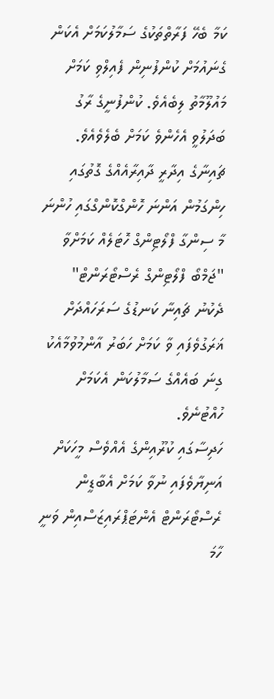ކަމާ ބެހޭ ފަރާތްތަކުގެ ސަމާލުކަމަށް އެކަން ގެނައުމަށް ކުންފުނިން ފެއިލްވި ކަމަށް މައުލޫމާތު ލިބެއެވެ. ކުންފުނީގެ ރާގު ބަދަލުވީ އެހެންވެ ކަމަށް ބެލެވެއެވެ.
ޗައިނާގެ އިދާރީ ދާއިރާއެއްގެ ގޮތުގައި ހިންގަމުން އަންނަ ހޮންގްކޮންގްގައި ހުންނަ މާ ސިންގާ ފްލޯޓިންގް ހޮޓަލެއް ކަމަށްވާ "ޖަމްބޯ ފްލޯޓިންގް ރެސްޓޯރަންޓް" ދެކުނު ޗައިނާ ކަނޑުގެ ސަރަހައްދަށް ޣަރަގުވެފައި ވާ ކަމަށް ހަބަރު އާންމުވުމާއެކު ގިނަ ބައެއްގެ ސަމާލުކަން އެކަމަށް ހުއްޓުނެވެ.
ހަދިސާގައި ކުރޫއިންގެ އެއްވެސް މީހަކަށް އަނިޔާވެފައި ނުވާ ކަމަށް އެބާޑީން ރެސްޓޯރަންޓް އެންޓަޕްރައިޒަސްއިން ވަނީ ހާމަ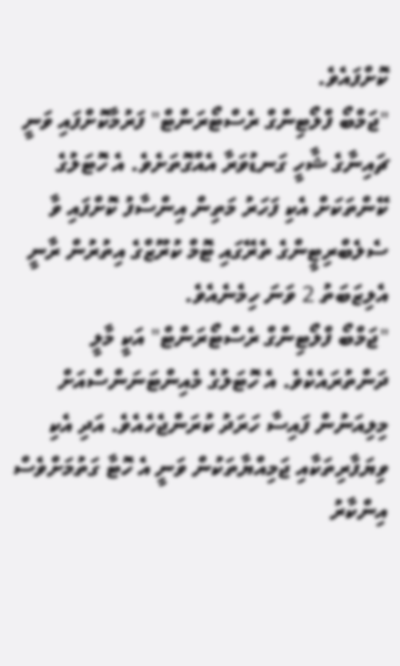ކޮށްފައެވެ.
"ޖަމްބޯ ފްލޯޓިންގް ރެސްޓޯރަންޓް" ފަރުމާކޮށްފައި ވަނީ ޗައިނާގެ ޝާހީ ގަނޑުވަރާ އެއްގޮތަށެވެ. އެ ހޮޓަލުގެ ކޭންތަކަށް އެކި ފަހަރު މަތިން އިންސާފު ކޮށްފައި ވާ ސެލެބްރިޓީންގެ ތެރޭގައި ޓޮމް ކުރޫޒްގެ އިތުރުން ރާނީ އެލިޒަބަތު 2 ވަނަ ހިމެނެއެވެ.
"ޖަމްބޯ ފްލޯޓިންގް ރެސްޓޯރަންޓް" އަކީ މާލީ ދަންތުރައެކެވެ. އެ ހޮޓަލުގެ މެއިންޓަނަންސްއަށް މިލިއަނުން ފައިސާ ހަރަދު ކުރަންޖެހެއެވެ. އަދި އެކި ވިޔަފާރިތަކާއި ޖަމިއްޔާތަކުން ވަނީ އެ ހޮޓާ ގަތުމަށްވެސް އިންކާރު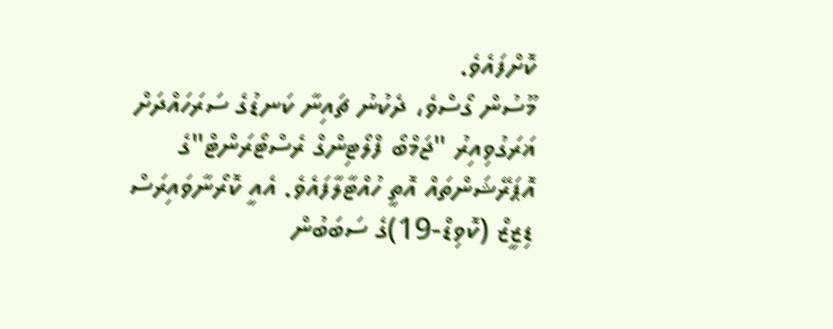ކޮށްފައެވެ.
މޫސުން ގޯސްވެ، ދެކުނު ޗައިނާ ކަނޑުގެ ސަރަހައްދަށް ޣަރަގުވިއިރު "ޖަމްބޯ ފްލޯޓިންގް ރެސްޓޯރަންޓް"ގެ އޮޕަރޭޝަންތައް އޮތީ ހުއްޓާލާފައެވެ. އެއީ ކޮރޯނާވައިރަސް ޑިޒީޒް (ކޮވިޑް-19)ގެ ސަބަބުން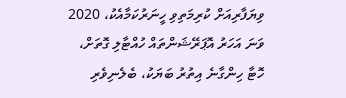ވިޔަފާރިއަށް ކުރިމަތިވި ހީނަރުކަމާއެކު، 2020 ވަނަ އަހަރު އޮޕަރޭޝަންތައް ހުއްޓާލި ގޮތަށް، ހޮޓާ ހިންގާނެ އިތުރު ބަޔަކު، ބެލެނިވެރި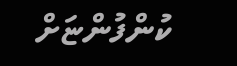ކުންފުންޏަށް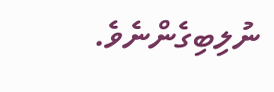ނުލިބިގެންނެވެ.